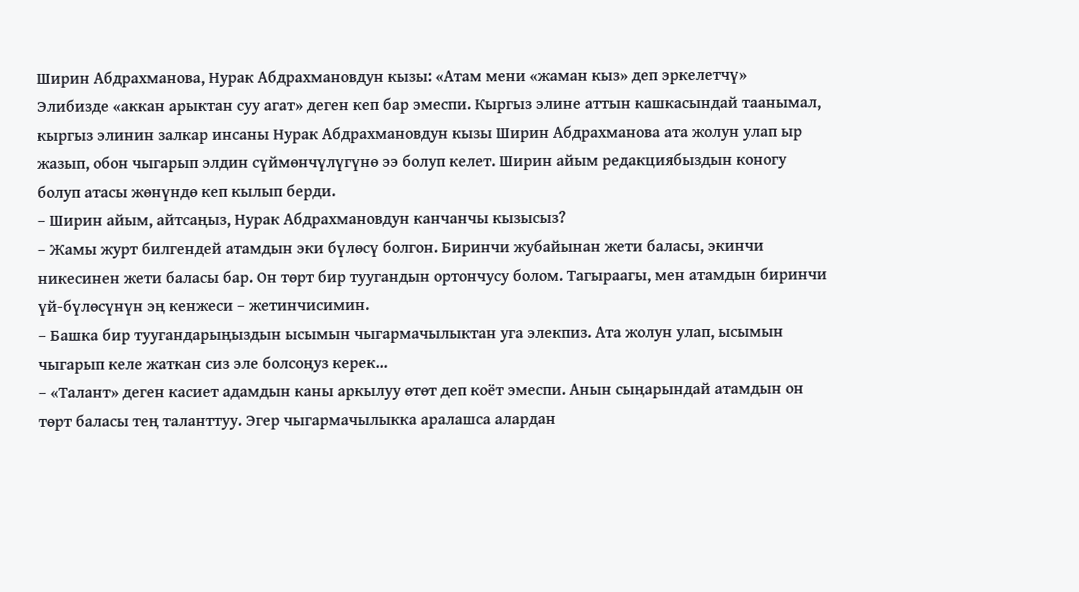Ширин Абдрахманова, Нурак Абдрахмановдун кызы: «Атам мени «жаман кыз» деп эркелетчү»
Элибизде «аккан арыктан суу агат» деген кеп бар эмеспи. Кыргыз элине аттын кашкасындай таанымал, кыргыз элинин залкар инсаны Нурак Абдрахмановдун кызы Ширин Абдрахманова ата жолун улап ыр жазып, обон чыгарып элдин сүймөнчүлүгүнө ээ болуп келет. Ширин айым редакциябыздын коногу болуп атасы жөнүндө кеп кылып берди.
– Ширин айым, айтсаңыз, Нурак Абдрахмановдун канчанчы кызысыз?
– Жамы журт билгендей атамдын эки бүлөсү болгон. Биринчи жубайынан жети баласы, экинчи никесинен жети баласы бар. Он төрт бир туугандын ортончусу болом. Тагыраагы, мен атамдын биринчи үй-бүлөсүнүн эң кенжеси – жетинчисимин.
– Башка бир туугандарыңыздын ысымын чыгармачылыктан уга элекпиз. Ата жолун улап, ысымын чыгарып келе жаткан сиз эле болсоңуз керек...
– «Талант» деген касиет адамдын каны аркылуу өтөт деп коёт эмеспи. Анын сыңарындай атамдын он төрт баласы тең таланттуу. Эгер чыгармачылыкка аралашса алардан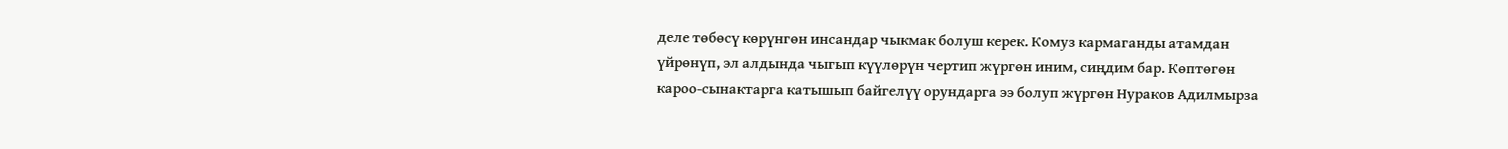деле төбөсү көрүнгөн инсандар чыкмак болуш керек. Комуз кармаганды атамдан үйрөнүп, эл алдында чыгып күүлөрүн чертип жүргөн иним, сиңдим бар. Көптөгөн кароо-сынактарга катышып байгелүү орундарга ээ болуп жүргөн Нураков Адилмырза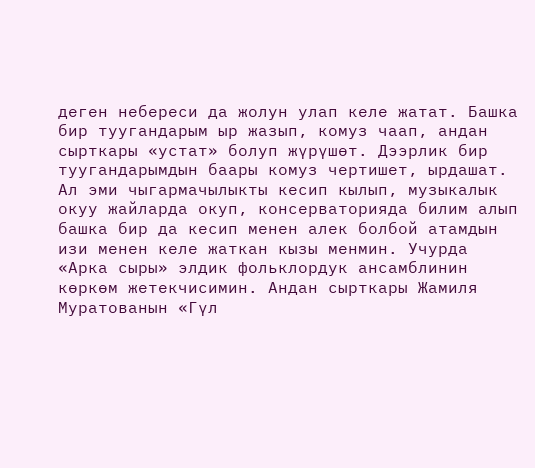деген небереси да жолун улап келе жатат. Башка бир туугандарым ыр жазып, комуз чаап, андан сырткары «устат» болуп жүрүшөт. Дээрлик бир туугандарымдын баары комуз чертишет, ырдашат. Ал эми чыгармачылыкты кесип кылып, музыкалык окуу жайларда окуп, консерваторияда билим алып башка бир да кесип менен алек болбой атамдын изи менен келе жаткан кызы менмин. Учурда «Арка сыры» элдик фольклордук ансамблинин көркөм жетекчисимин. Андан сырткары Жамиля Муратованын «Гүл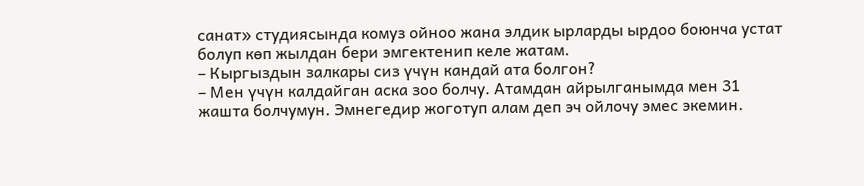санат» студиясында комуз ойноо жана элдик ырларды ырдоо боюнча устат болуп көп жылдан бери эмгектенип келе жатам.
– Кыргыздын залкары сиз үчүн кандай ата болгон?
– Мен үчүн калдайган аска зоо болчу. Атамдан айрылганымда мен 31 жашта болчумун. Эмнегедир жоготуп алам деп эч ойлочу эмес экемин.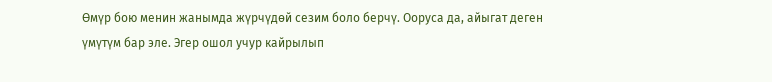Өмүр бою менин жанымда жүрчүдөй сезим боло берчү. Ооруса да, айыгат деген үмүтүм бар эле. Эгер ошол учур кайрылып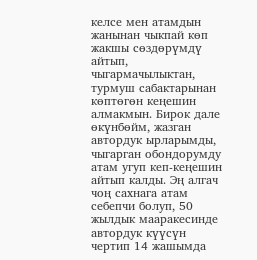келсе мен атамдын жанынан чыкпай көп жакшы сөздөрүмдү айтып, чыгармачылыктан, турмуш сабактарынан көптөгөн кеңешин алмакмын. Бирок дале өкүнбөйм, жазган автордук ырларымды, чыгарган обондорумду атам угуп кеп-кеңешин айтып калды. Эң алгач чоң сахнага атам себепчи болуп, 50 жылдык мааракесинде автордук күүсүн чертип 14 жашымда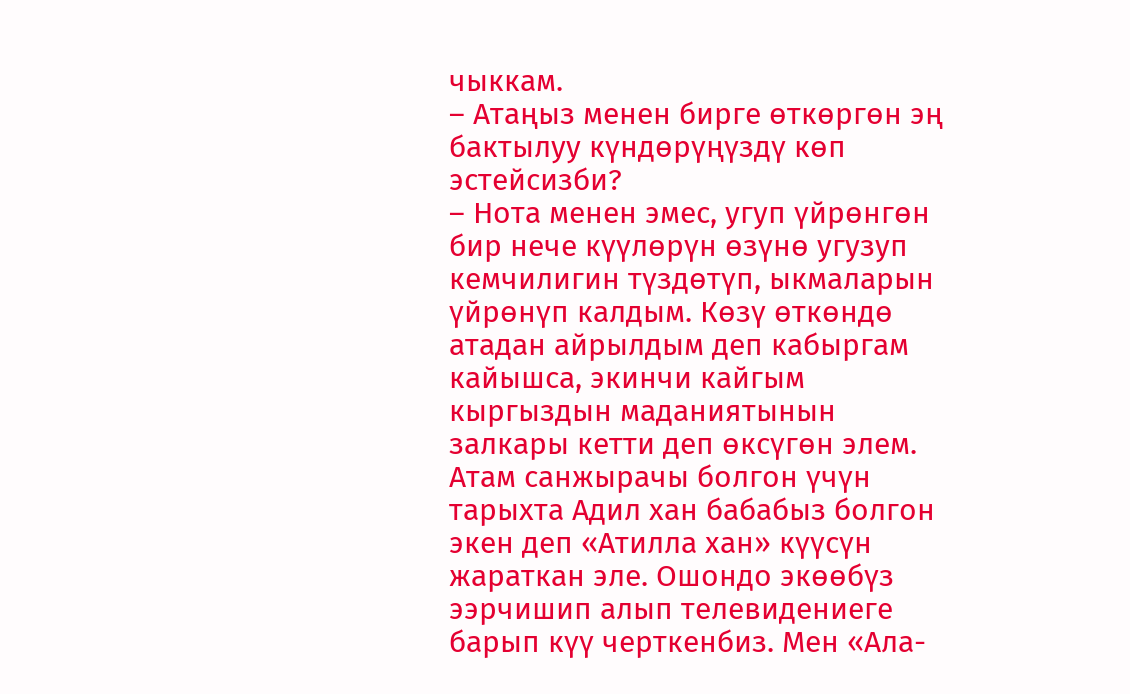чыккам.
– Атаңыз менен бирге өткөргөн эң бактылуу күндөрүңүздү көп эстейсизби?
– Нота менен эмес, угуп үйрөнгөн бир нече күүлөрүн өзүнө угузуп кемчилигин түздөтүп, ыкмаларын үйрөнүп калдым. Көзү өткөндө атадан айрылдым деп кабыргам кайышса, экинчи кайгым кыргыздын маданиятынын залкары кетти деп өксүгөн элем. Атам санжырачы болгон үчүн тарыхта Адил хан бабабыз болгон экен деп «Атилла хан» күүсүн жараткан эле. Ошондо экөөбүз ээрчишип алып телевидениеге барып күү черткенбиз. Мен «Ала-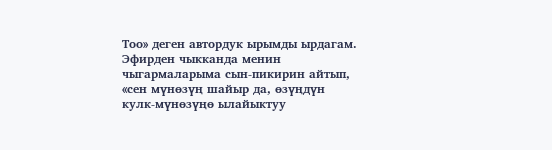Тоо» деген автордук ырымды ырдагам. Эфирден чыкканда менин чыгармаларыма сын-пикирин айтып, «сен мүнөзүң шайыр да, өзүңдүн кулк-мүнөзүңө ылайыктуу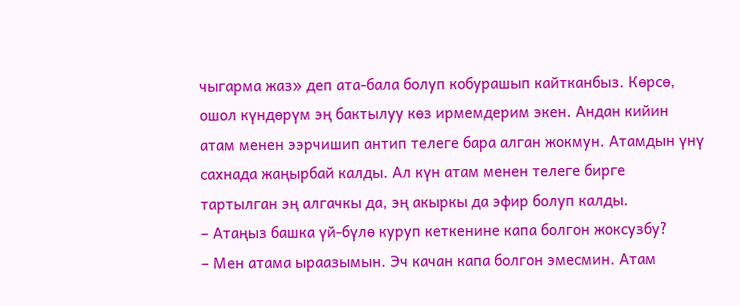чыгарма жаз» деп ата-бала болуп кобурашып кайтканбыз. Көрсө, ошол күндөрүм эң бактылуу көз ирмемдерим экен. Андан кийин атам менен ээрчишип антип телеге бара алган жокмун. Атамдын үнү сахнада жаңырбай калды. Ал күн атам менен телеге бирге тартылган эң алгачкы да, эң акыркы да эфир болуп калды.
– Атаңыз башка үй-бүлө куруп кеткенине капа болгон жоксузбу?
– Мен атама ыраазымын. Эч качан капа болгон эмесмин. Атам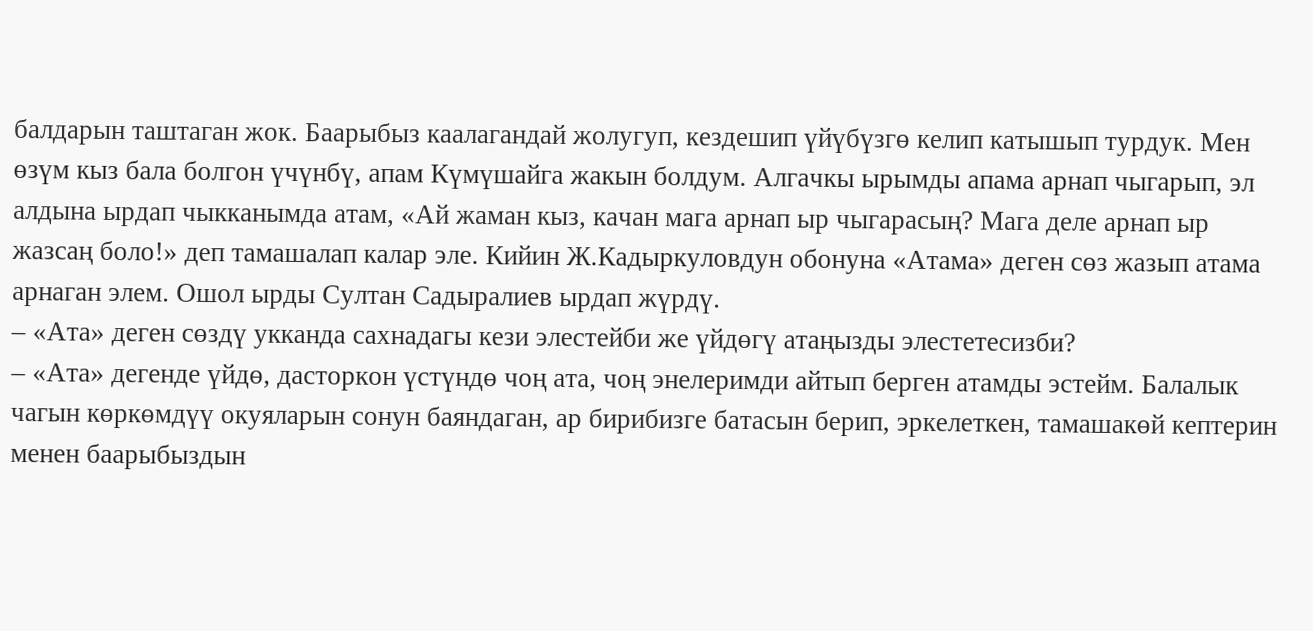балдарын таштаган жок. Баарыбыз каалагандай жолугуп, кездешип үйүбүзгө келип катышып турдук. Мен өзүм кыз бала болгон үчүнбү, апам Күмүшайга жакын болдум. Алгачкы ырымды апама арнап чыгарып, эл алдына ырдап чыкканымда атам, «Ай жаман кыз, качан мага арнап ыр чыгарасың? Мага деле арнап ыр жазсаң боло!» деп тамашалап калар эле. Кийин Ж.Кадыркуловдун обонуна «Атама» деген сөз жазып атама арнаган элем. Ошол ырды Султан Садыралиев ырдап жүрдү.
– «Ата» деген сөздү укканда сахнадагы кези элестейби же үйдөгү атаңызды элестетесизби?
– «Ата» дегенде үйдө, дасторкон үстүндө чоң ата, чоң энелеримди айтып берген атамды эстейм. Балалык чагын көркөмдүү окуяларын сонун баяндаган, ар бирибизге батасын берип, эркелеткен, тамашакөй кептерин менен баарыбыздын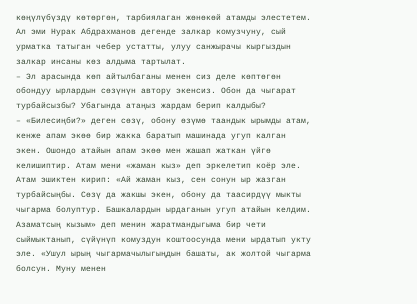көңүлүбүздү көтөргөн, тарбиялаган жөнөкөй атамды элестетем. Ал эми Нурак Абдрахманов дегенде залкар комузчуну, сый урматка татыган чебер устатты, улуу санжырачы кыргыздын залкар инсаны көз алдыма тартылат.
– Эл арасында көп айтылбаганы менен сиз деле көптөгөн обондуу ырлардын сөзүнүн автору экенсиз. Обон да чыгарат турбайсызбы? Убагында атаңыз жардам берип калдыбы?
– «Билесиңби?» деген сөзү, обону өзүмө таандык ырымды атам, кенже апам экөө бир жакка баратып машинада угуп калган экен. Ошондо атайын апам экөө мен жашап жаткан үйгө келишиптир. Атам мени «жаман кыз» деп эркелетип коёр эле. Атам эшиктен кирип: «Ай жаман кыз, сен сонун ыр жазган турбайсыңбы. Сөзү да жакшы экен, обону да таасирдүү мыкты чыгарма болуптур. Башкалардын ырдаганын угуп атайын келдим. Азаматсың кызым» деп менин жаратмандыгыма бир чети сыймыктанып, сүйүнүп комуздун коштоосунда мени ырдатып укту эле. «Ушул ырың чыгармачылыгыңдын башаты, ак жолтой чыгарма болсун. Муну менен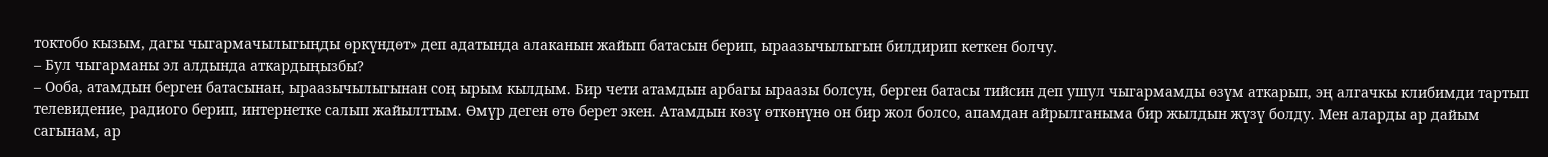токтобо кызым, дагы чыгармачылыгыңды өркүндөт» деп адатында алаканын жайып батасын берип, ыраазычылыгын билдирип кеткен болчу.
– Бул чыгарманы эл алдында аткардыңызбы?
– Ооба, атамдын берген батасынан, ыраазычылыгынан соң ырым кылдым. Бир чети атамдын арбагы ыраазы болсун, берген батасы тийсин деп ушул чыгармамды өзүм аткарып, эң алгачкы клибимди тартып телевидение, радиого берип, интернетке салып жайылттым. Өмүр деген өтө берет экен. Атамдын көзү өткөнүнө он бир жол болсо, апамдан айрылганыма бир жылдын жүзү болду. Мен аларды ар дайым сагынам, ар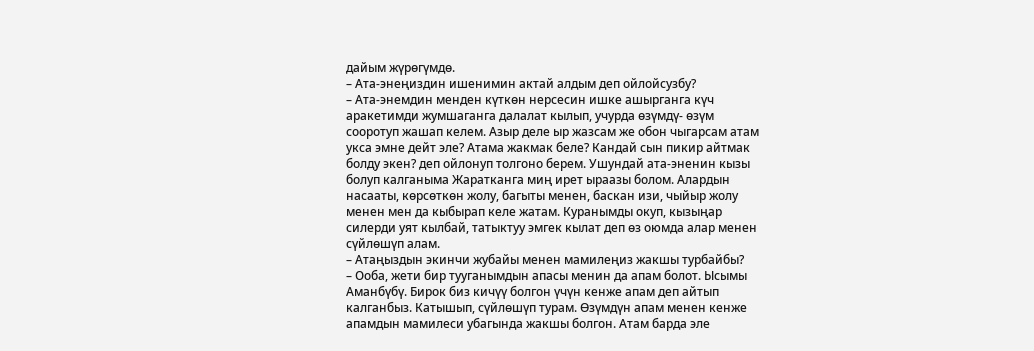дайым жүрөгүмдө.
– Ата-энеңиздин ишенимин актай алдым деп ойлойсузбу?
– Ата-энемдин менден күткөн нерсесин ишке ашырганга күч аракетимди жумшаганга далалат кылып, учурда өзүмдү- өзүм сооротуп жашап келем. Азыр деле ыр жазсам же обон чыгарсам атам укса эмне дейт эле? Атама жакмак беле? Кандай сын пикир айтмак болду экен? деп ойлонуп толгоно берем. Ушундай ата-эненин кызы болуп калганыма Жаратканга миң ирет ыраазы болом. Алардын насааты, көрсөткөн жолу, багыты менен, баскан изи, чыйыр жолу менен мен да кыбырап келе жатам. Куранымды окуп, кызыңар силерди уят кылбай, татыктуу эмгек кылат деп өз оюмда алар менен сүйлөшүп алам.
– Атаңыздын экинчи жубайы менен мамилеңиз жакшы турбайбы?
– Ооба, жети бир тууганымдын апасы менин да апам болот. Ысымы Аманбүбү. Бирок биз кичүү болгон үчүн кенже апам деп айтып калганбыз. Катышып, сүйлөшүп турам. Өзүмдүн апам менен кенже апамдын мамилеси убагында жакшы болгон. Атам барда эле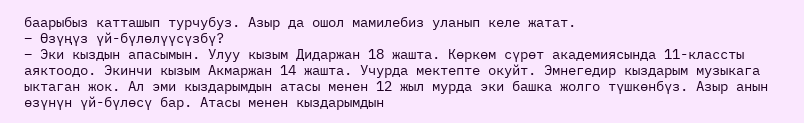баарыбыз катташып турчубуз. Азыр да ошол мамилебиз уланып келе жатат.
– Өзүңүз үй-бүлөлүүсүзбү?
– Эки кыздын апасымын. Улуу кызым Дидаржан 18 жашта. Көркөм сүрөт академиясында 11-классты аяктоодо. Экинчи кызым Акмаржан 14 жашта. Учурда мектепте окуйт. Эмнегедир кыздарым музыкага ыктаган жок. Ал эми кыздарымдын атасы менен 12 жыл мурда эки башка жолго түшкөнбүз. Азыр анын өзүнүн үй-бүлөсү бар. Атасы менен кыздарымдын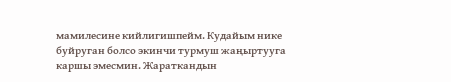мамилесине кийлигишпейм. Кудайым нике буйруган болсо экинчи турмуш жаңыртууга каршы эмесмин. Жараткандын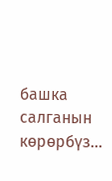башка салганын көрөрбүз...